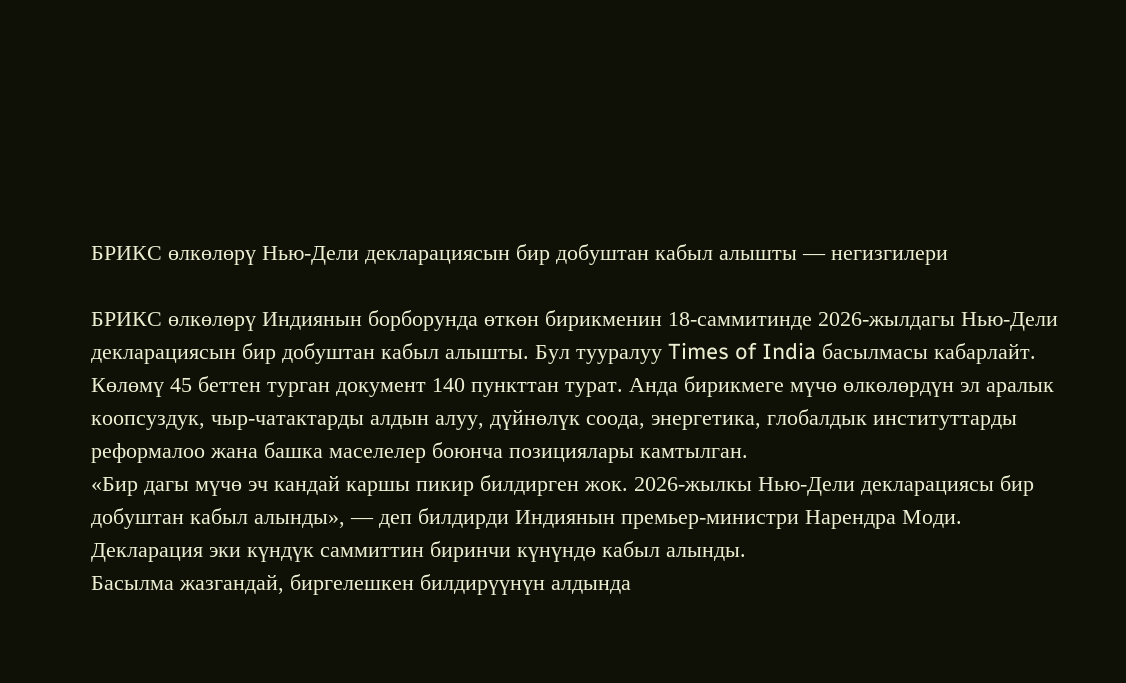БРИКС өлкөлөрү Нью-Дели декларациясын бир добуштан кабыл алышты — негизгилери

БРИКС өлкөлөрү Индиянын борборунда өткөн бирикменин 18-саммитинде 2026-жылдагы Нью-Дели декларациясын бир добуштан кабыл алышты. Бул тууралуу Times of India басылмасы кабарлайт.
Көлөмү 45 беттен турган документ 140 пункттан турат. Анда бирикмеге мүчө өлкөлөрдүн эл аралык коопсуздук, чыр-чатактарды алдын алуу, дүйнөлүк соода, энергетика, глобалдык институттарды реформалоо жана башка маселелер боюнча позициялары камтылган.
«Бир дагы мүчө эч кандай каршы пикир билдирген жок. 2026-жылкы Нью-Дели декларациясы бир добуштан кабыл алынды», — деп билдирди Индиянын премьер-министри Нарендра Моди.
Декларация эки күндүк саммиттин биринчи күнүндө кабыл алынды.
Басылма жазгандай, биргелешкен билдирүүнүн алдында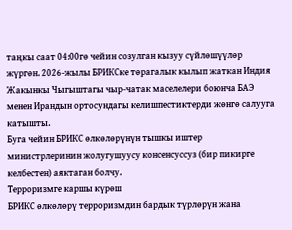таңкы саат 04:00гө чейин созулган кызуу сүйлөшүүлөр жүргөн. 2026-жылы БРИКСке төрагалык кылып жаткан Индия Жакынкы Чыгыштагы чыр-чатак маселелери боюнча БАЭ менен Ирандын ортосундагы келишпестиктерди жөнгө салууга катышты.
Буга чейин БРИКС өлкөлөрүнүн тышкы иштер министрлеринин жолугушуусу консенсуссуз (бир пикирге келбестен) аяктаган болчу.
Терроризмге каршы күрөш
БРИКС өлкөлөрү терроризмдин бардык түрлөрүн жана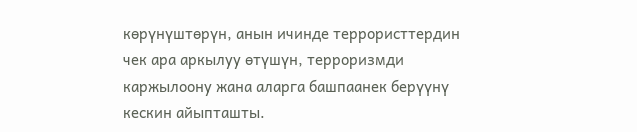көрүнүштөрүн, анын ичинде террористтердин чек ара аркылуу өтүшүн, терроризмди каржылоону жана аларга башпаанек берүүнү кескин айыпташты.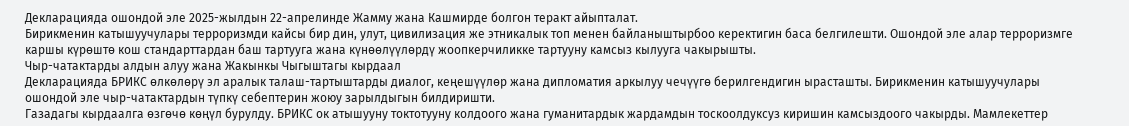Декларацияда ошондой эле 2025-жылдын 22-апрелинде Жамму жана Кашмирде болгон теракт айыпталат.
Бирикменин катышуучулары терроризмди кайсы бир дин, улут, цивилизация же этникалык топ менен байланыштырбоо керектигин баса белгилешти. Ошондой эле алар терроризмге каршы күрөштө кош стандарттардан баш тартууга жана күнөөлүүлөрдү жоопкерчиликке тартууну камсыз кылууга чакырышты.
Чыр-чатактарды алдын алуу жана Жакынкы Чыгыштагы кырдаал
Декларацияда БРИКС өлкөлөрү эл аралык талаш-тартыштарды диалог, кеңешүүлөр жана дипломатия аркылуу чечүүгө берилгендигин ырасташты. Бирикменин катышуучулары ошондой эле чыр-чатактардын түпкү себептерин жоюу зарылдыгын билдиришти.
Газадагы кырдаалга өзгөчө көңүл бурулду. БРИКС ок атышууну токтотууну колдоого жана гуманитардык жардамдын тоскоолдуксуз киришин камсыздоого чакырды. Мамлекеттер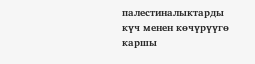палестиналыктарды күч менен көчүрүүгө каршы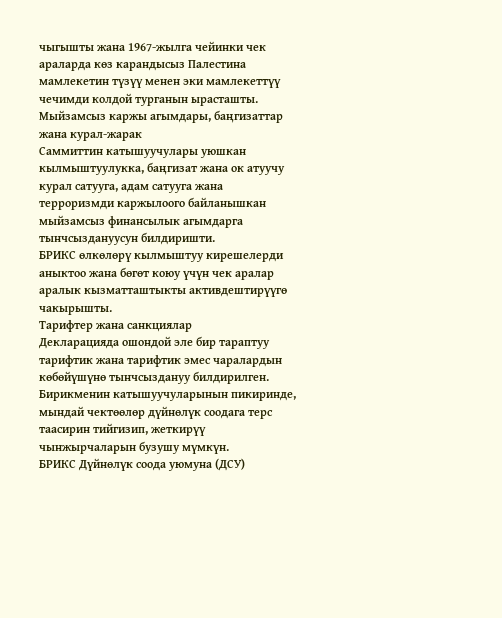чыгышты жана 1967-жылга чейинки чек араларда көз карандысыз Палестина мамлекетин түзүү менен эки мамлекеттүү чечимди колдой турганын ырасташты.
Мыйзамсыз каржы агымдары, баңгизаттар жана курал-жарак
Саммиттин катышуучулары уюшкан кылмыштуулукка, баңгизат жана ок атуучу курал сатууга, адам сатууга жана терроризмди каржылоого байланышкан мыйзамсыз финансылык агымдарга тынчсыздануусун билдиришти.
БРИКС өлкөлөрү кылмыштуу кирешелерди аныктоо жана бөгөт коюу үчүн чек аралар аралык кызматташтыкты активдештирүүгө чакырышты.
Тарифтер жана санкциялар
Декларацияда ошондой эле бир тараптуу тарифтик жана тарифтик эмес чаралардын көбөйүшүнө тынчсыздануу билдирилген. Бирикменин катышуучуларынын пикиринде, мындай чектөөлөр дүйнөлүк соодага терс таасирин тийгизип, жеткирүү чынжырчаларын бузушу мүмкүн.
БРИКС Дүйнөлүк соода уюмуна (ДСУ)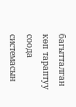багытталган көп тараптуу соода системасын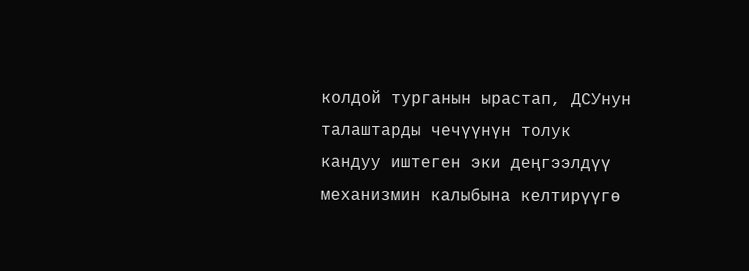колдой турганын ырастап, ДСУнун талаштарды чечүүнүн толук кандуу иштеген эки деңгээлдүү механизмин калыбына келтирүүгө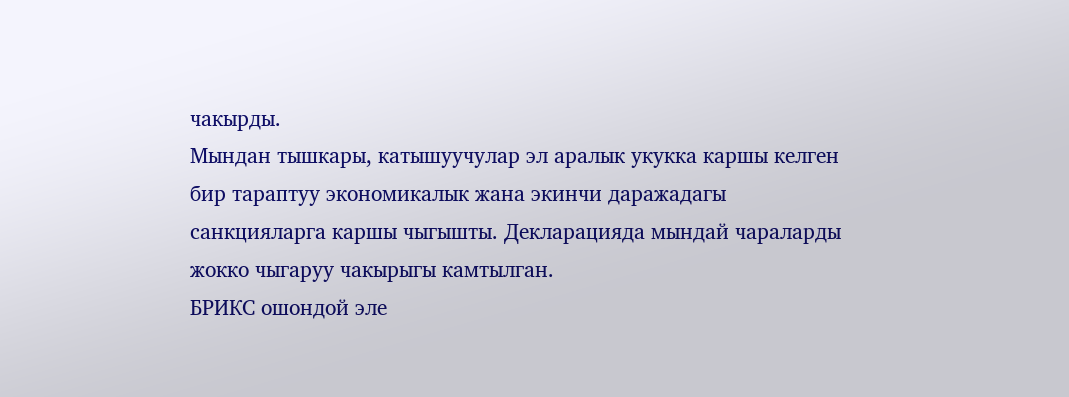чакырды.
Мындан тышкары, катышуучулар эл аралык укукка каршы келген бир тараптуу экономикалык жана экинчи даражадагы санкцияларга каршы чыгышты. Декларацияда мындай чараларды жокко чыгаруу чакырыгы камтылган.
БРИКС ошондой эле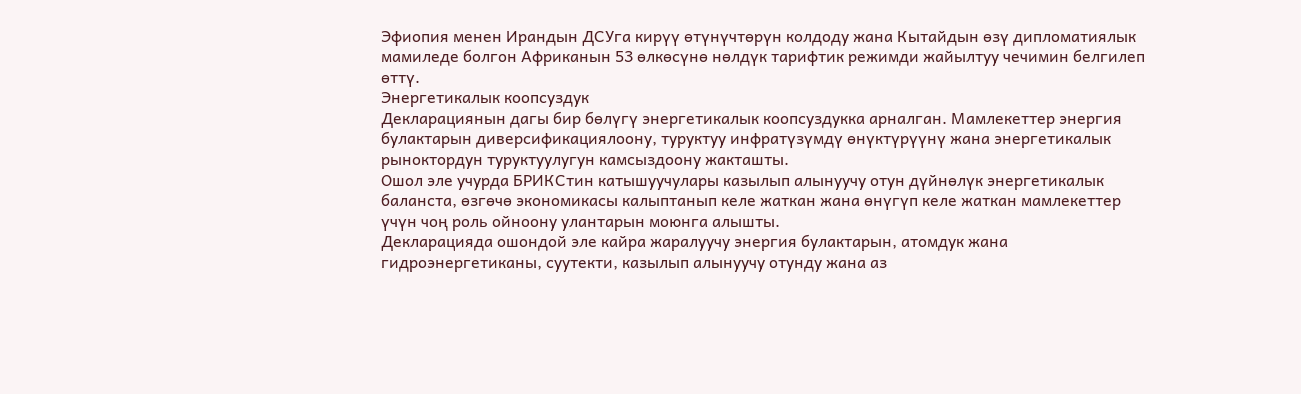Эфиопия менен Ирандын ДСУга кирүү өтүнүчтөрүн колдоду жана Кытайдын өзү дипломатиялык мамиледе болгон Африканын 53 өлкөсүнө нөлдүк тарифтик режимди жайылтуу чечимин белгилеп өттү.
Энергетикалык коопсуздук
Декларациянын дагы бир бөлүгү энергетикалык коопсуздукка арналган. Мамлекеттер энергия булактарын диверсификациялоону, туруктуу инфратүзүмдү өнүктүрүүнү жана энергетикалык рыноктордун туруктуулугун камсыздоону жакташты.
Ошол эле учурда БРИКСтин катышуучулары казылып алынуучу отун дүйнөлүк энергетикалык баланста, өзгөчө экономикасы калыптанып келе жаткан жана өнүгүп келе жаткан мамлекеттер үчүн чоң роль ойноону улантарын моюнга алышты.
Декларацияда ошондой эле кайра жаралуучу энергия булактарын, атомдук жана гидроэнергетиканы, суутекти, казылып алынуучу отунду жана аз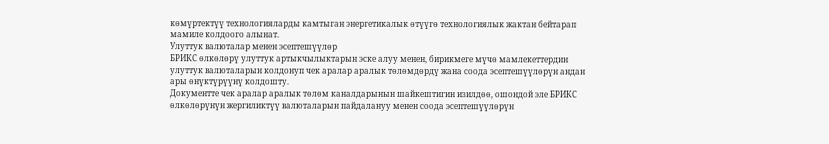көмүртектүү технологияларды камтыган энергетикалык өтүүгө технологиялык жактан бейтарап мамиле колдоого алынат.
Улуттук валюталар менен эсептешүүлөр
БРИКС өлкөлөрү улуттук артыкчылыктарын эске алуу менен, бирикмеге мүчө мамлекеттердин улуттук валюталарын колдонуп чек аралар аралык төлөмдөрдү жана соода эсептешүүлөрүн андан ары өнүктүрүүнү колдошту.
Документте чек аралар аралык төлөм каналдарынын шайкештигин изилдөө, ошондой эле БРИКС өлкөлөрүнүн жергиликтүү валюталарын пайдалануу менен соода эсептешүүлөрүн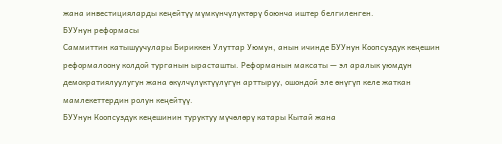жана инвестицияларды кеңейтүү мүмкүнчүлүктөрү боюнча иштер белгиленген.
БУУнун реформасы
Саммиттин катышуучулары Бириккен Улуттар Уюмун, анын ичинде БУУнун Коопсуздук кеңешин реформалоону колдой турганын ырасташты. Реформанын максаты — эл аралык уюмдун демократиялуулугун жана өкүлчүлүктүүлүгүн арттыруу, ошондой эле өнүгүп келе жаткан мамлекеттердин ролун кеңейтүү.
БУУнун Коопсуздук кеңешинин туруктуу мүчөлөрү катары Кытай жана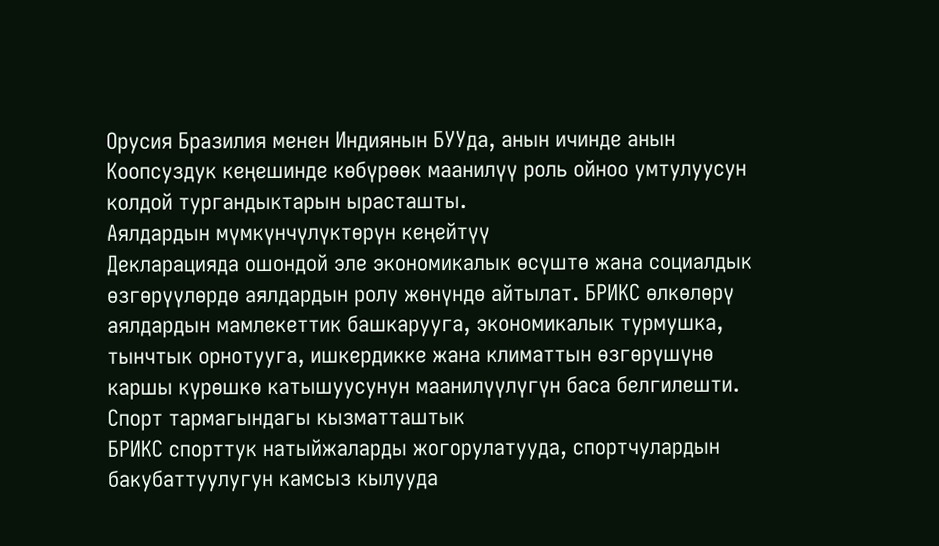Орусия Бразилия менен Индиянын БУУда, анын ичинде анын Коопсуздук кеңешинде көбүрөөк маанилүү роль ойноо умтулуусун колдой тургандыктарын ырасташты.
Аялдардын мүмкүнчүлүктөрүн кеңейтүү
Декларацияда ошондой эле экономикалык өсүштө жана социалдык өзгөрүүлөрдө аялдардын ролу жөнүндө айтылат. БРИКС өлкөлөрү аялдардын мамлекеттик башкарууга, экономикалык турмушка, тынчтык орнотууга, ишкердикке жана климаттын өзгөрүшүнө каршы күрөшкө катышуусунун маанилүүлүгүн баса белгилешти.
Спорт тармагындагы кызматташтык
БРИКС спорттук натыйжаларды жогорулатууда, спортчулардын бакубаттуулугун камсыз кылууда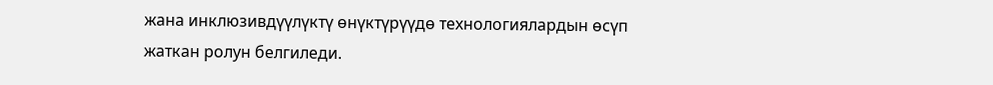жана инклюзивдүүлүктү өнүктүрүүдө технологиялардын өсүп жаткан ролун белгиледи.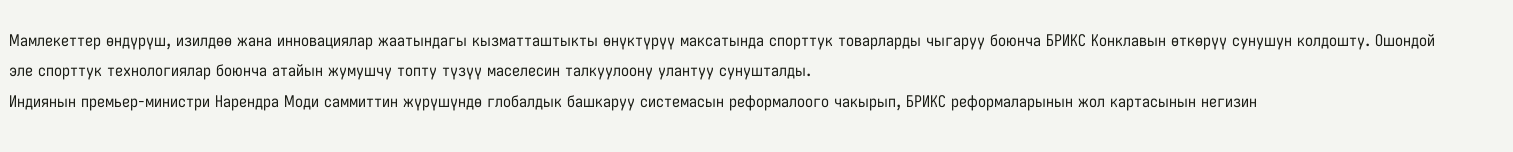Мамлекеттер өндүрүш, изилдөө жана инновациялар жаатындагы кызматташтыкты өнүктүрүү максатында спорттук товарларды чыгаруу боюнча БРИКС Конклавын өткөрүү сунушун колдошту. Ошондой эле спорттук технологиялар боюнча атайын жумушчу топту түзүү маселесин талкуулоону улантуу сунушталды.
Индиянын премьер-министри Нарендра Моди саммиттин жүрүшүндө глобалдык башкаруу системасын реформалоого чакырып, БРИКС реформаларынын жол картасынын негизин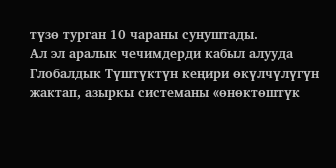түзө турган 10 чараны сунуштады.
Ал эл аралык чечимдерди кабыл алууда Глобалдык Түштүктүн кеңири өкүлчүлүгүн жактап, азыркы системаны «өнөктөштүк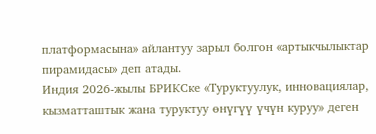платформасына» айлантуу зарыл болгон «артыкчылыктар пирамидасы» деп атады.
Индия 2026-жылы БРИКСке «Туруктуулук, инновациялар, кызматташтык жана туруктуу өнүгүү үчүн куруу» деген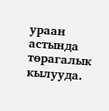ураан астында төрагалык кылууда.